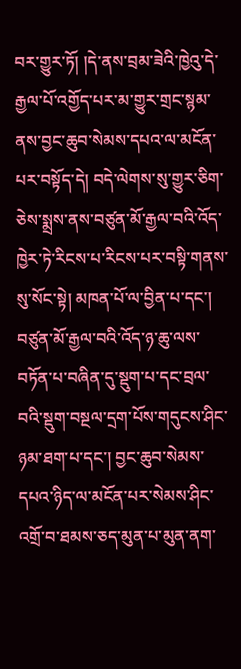བར་གྱུར་ཏོ། །དེ་ནས་བྲམ་ཟེའི་ཁྱེའུ་དེ་རྒྱལ་པོ་འགྱོད་པར་མ་གྱུར་གྲང་སྙམ་ནས་བྱང་ཆུབ་སེམས་དཔའ་ལ་མངོན་པར་བསྟོད་དེ། བདེ་ལེགས་སུ་གྱུར་ཅིག་ཅེས་སྨྲས་ནས་བཙུན་མོ་རྒྱལ་བའི་འོད་ཁྱེར་ཏེ་རིངས་པ་རིངས་པར་བསྟི་གནས་སུ་སོང་སྟེ། མཁན་པོ་ལ་བྱིན་པ་དང་། བཙུན་མོ་རྒྱལ་བའི་འོད་ཉ་ཆུ་ལས་བཏོན་པ་བཞིན་དུ་སྡུག་པ་དང་བྲལ་བའི་སྡུག་བསྔལ་དྲག་པོས་གདུངས་ཤིང་ཉམ་ཐག་པ་དང་། བྱང་ཆུབ་སེམས་དཔའ་ཉིད་ལ་མངོན་པར་སེམས་ཤིང་འགྲོ་བ་ཐམས་ཅད་མུན་པ་མུན་ནག་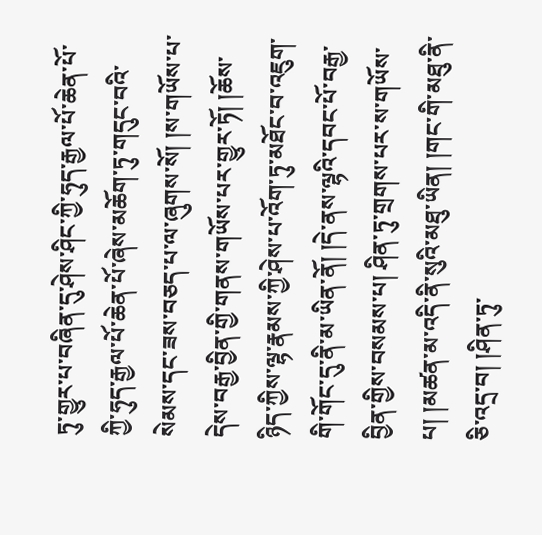ཏུ་གྱུར་པ་བཞིན་དུ་ཤེས་ཤིང་ཀྱི་ཧུད་རྒྱལ་པོ་ཆེན་པོ་ཀྱི་ཧུད་རྒྱལ་པོ་ཆེན་པོ་ཞེས་མཆོག་ཏུ་གདུང་བའི་སེམས་དང་ཟས་བཅད་པ་ལ་ཞུགས་སོ། །ས་གཡོས་པ་དེས་བརྒྱ་བྱིན་གྱི་གནས་གཡོས་པར་གྱུར་ཏོ། །ཆོས་ཉིད་ཀྱིས་ལྷ་རྣམས་ཀྱི་ཤེས་པ་འོག་ཏུ་མཐོང་བ་འཇུག་གི་གོང་དུ་ནི་མ་ཡིན་ནོ། །དེ་ནས་ལྷའི་དབང་པོ་བརྒྱ་བྱིན་གྱིས་བསམས་པ། ཤིན་ཏུ་གྲགས་པར་ས་གཡོས་པ། །མཚན་མ་འདི་ནི་སུའི་མཐུ་ཡིན། །གང་གི་མཐུ་ནི་ཅི་འདྲ་བ། །ཤིན་ཏུ་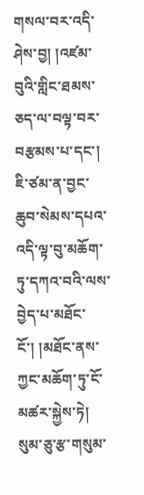གསལ་བར་འདི་ཤེས་བྱ། །འཛམ་བུའི་གླིང་ཐམས་ཅད་ལ་བལྟ་བར་བརྩམས་པ་དང་། ཇི་ཙམ་ན་བྱང་ཆུབ་སེམས་དཔའ་འདི་ལྟ་བུ་མཆོག་ཏུ་དཀའ་བའི་ལས་བྱེད་པ་མཐོང་ངོ་། །མཐོང་ནས་ཀྱང་མཆོག་ཏུ་ངོ་མཚར་སྐྱེས་ཏེ། སུམ་ཅུ་རྩ་གསུམ་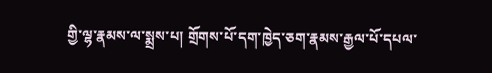གྱི་ལྷ་རྣམས་ལ་སྨྲས་པ། གྲོགས་པོ་དག་ཁྱེད་ཅག་རྣམས་རྒྱལ་པོ་དཔལ་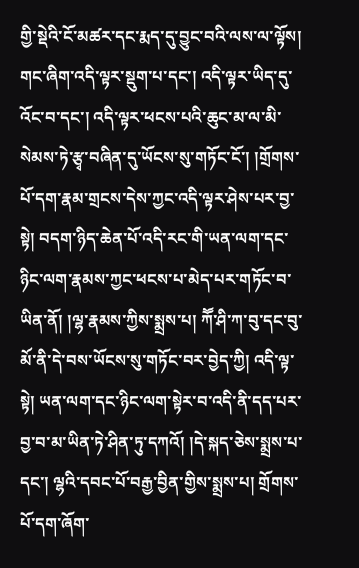གྱི་སྡེའི་ངོ་མཚར་དང་རྨད་དུ་བྱུང་བའི་ལས་ལ་ལྟོས། གང་ཞིག་འདི་ལྟར་སྡུག་པ་དང་། འདི་ལྟར་ཡིད་དུ་འོང་བ་དང་། འདི་ལྟར་ཕངས་པའི་ཆུང་མ་ལ་མི་སེམས་ཏེ་རྩྭ་བཞིན་དུ་ཡོངས་སུ་གཏོང་ངོ་། །གྲོགས་པོ་དག་རྣམ་གྲངས་དེས་ཀྱང་འདི་ལྟར་ཤེས་པར་བྱ་སྟེ། བདག་ཉིད་ཆེན་པོ་འདི་རང་གི་ཡན་ལག་དང་ཉིང་ལག་རྣམས་ཀྱང་ཕངས་པ་མེད་པར་གཏོང་བ་ཡིན་ནོ། །ལྷ་རྣམས་ཀྱིས་སྨྲས་པ། ཀཽ་ཤི་ཀ་བུ་དང་བུ་མོ་ནི་དེ་བས་ཡོངས་སུ་གཏོང་བར་བྱེད་ཀྱི། འདི་ལྟ་སྟེ། ཡན་ལག་དང་ཉིང་ལག་སྟེར་བ་འདི་ནི་དད་པར་བྱ་བ་མ་ཡིན་ཏེ་ཤིན་ཏུ་དཀའོ། །དེ་སྐད་ཅེས་སྨྲས་པ་དང་། ལྷའི་དབང་པོ་བརྒྱ་བྱིན་གྱིས་སྨྲས་པ། གྲོགས་པོ་དག་ཞོག་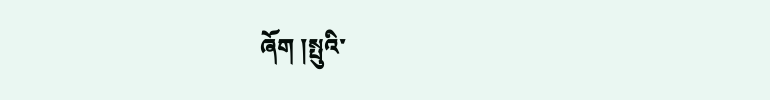ཞོག །སྤུའི་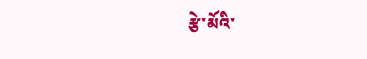རྩེ་མོའི་